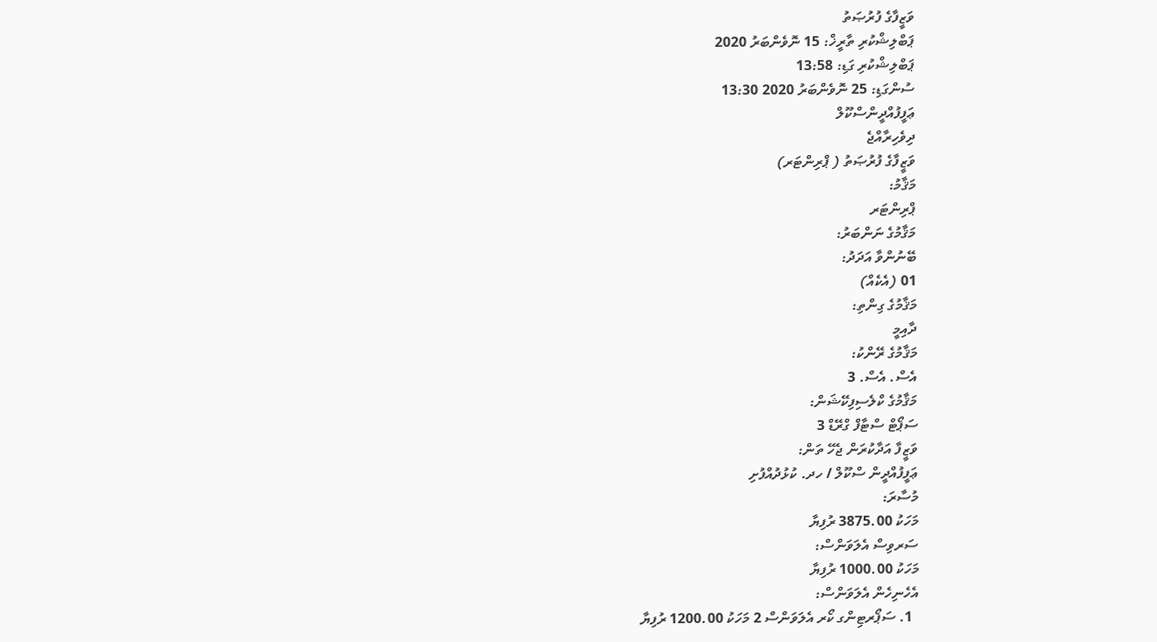ވަޒީފާގެ ފުރުޞަތު
ޕަބްލިޝްކުރި ތާރީޚް: 15 ނޮވެންބަރު 2020
ޕަބްލިޝްކުރި ގަޑި: 13:58
ސުންގަޑި: 25 ނޮވެންބަރު 2020 13:30
ޢަފީފުއްދީންސްކޫލް
ދިވެހިރާއްޖެ
ވަޒީފާގެ ފުރުޞަތު ( ޕްރިންޓަރ)
މަޤާމު:
ޕްރިންޓަރ
މަޤާމުގެ ނަންބަރު:
ބޭނުންވާ އަދަދު:
01 (އެކެއް)
މަޤާމުގެ ގިންތި:
ދާއިމީ
މަޤާމުގެ ރޭންކު:
އެސް. އެސް. 3
މަޤާމުގެ ކްލެސިފިކޭޝަން:
ސަޕޯޓް ސްޓާފް ގްރޭޑް 3
ވަޒީފާ އަދާކުރަން ޖެހޭ ތަން:
ޢަފީފުއްދީން ސްކޫލް / ހދ. ކުޅުދުއްފުށި
މުސާރަ:
މަހަކު 3875.00 ރުފިޔާ
ސަރވިސް އެލަވަންސް:
މަހަކު 1000.00 ރުފިޔާ
އެހެނިހެން އެލަވަންސް:
  1. ސަޕޯރޓިންގ ކޯރ އެލަވަންސް 2 މަހަކު 1200.00 ރުފިޔާ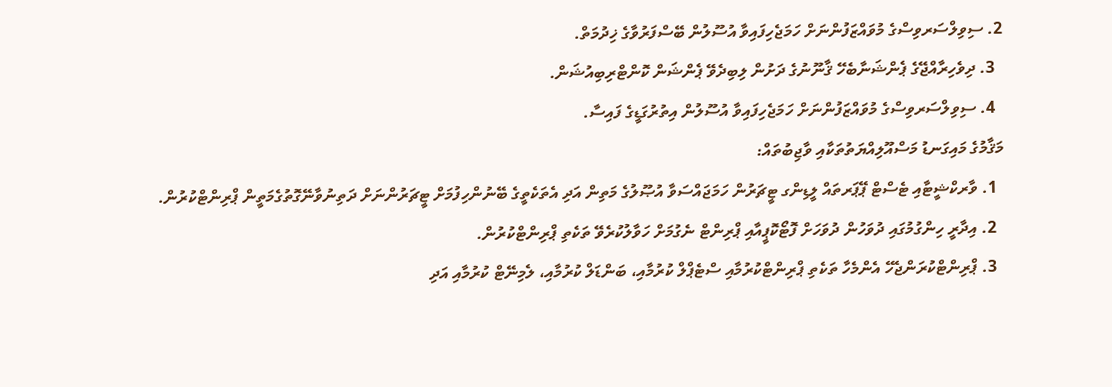2. ސިވިލްސަރވިސްގެ މުވައްޒަފުންނަށް ހަމަޖެހިފައިވާ އުސޫލުން ބޭސްފަރުވާގެ ޚިދުމަތް.
  3. ދިވެހިރާއްޖޭގެ ޕެންޝަނާބެހޭ ޤާނޫނުގެ ދަށުން ލިބިދެވޭ ޕެންޝަން ކޮންޓްރިބިއުޝަން.
  4. ސިވިލްސަރވިސްގެ މުވައްޒަފުންނަށް ހަމަޖެހިފައިވާ އުސޫލުން އިތުރުގަޑީގެ ފައިސާ.
މަޤާމުގެ މައިގަނޑު މަސްއޫލިއްޔަތުތަކާއި ވާޖިބުތައް:
  1. ވާރކްޝީޓާއި ޓެސްޓް ޕޭޕަރތައް ލީޑިންގ ޓީޗަރުން ހަމަޖައްސަވާ އުޞޫލުގެ މަތިން އަދި އެތަކެތީގެ ބޭނުންހިފުމަށް ޓީޗަރުންނަށް ދަތިނުވާނޭގޮތުގެމަތީން ޕްރިންޓްކުރުން.
  2. އިދާރީ ހިންގުމުގައި ދުވަހުން ދުވަހަށް ފޮޓޯކޮޕީއާއި ޕްރިންޓް ނެގުމަށް ހަވާލުކުރެވޭ ތަކެތި ޕްރިންޓްކުރުން.
  3. ޕްރިންޓްކުރަންޖެހޭ އެންމެހާ ތަކެތި ޕްރިންޓްކުރުމާއި ސްޓެޕްލް ކުރުމާއި، ބަންޑަލް ކުރުމާއި، ލެމިނޭޓް ކުރުމާއި އަދި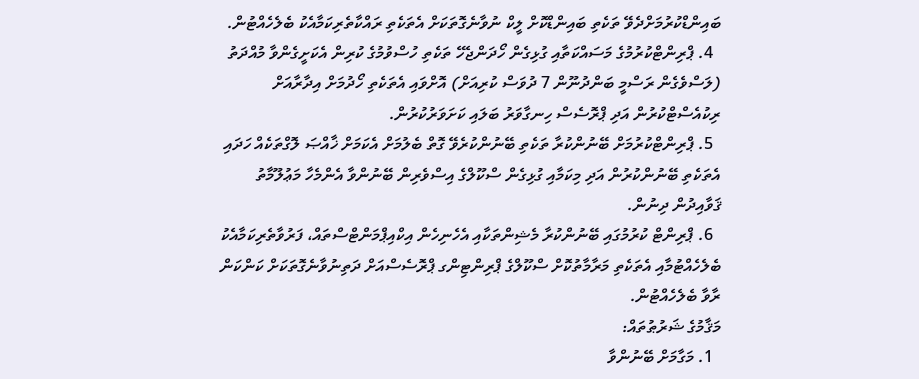ބައިންޑްކުރުމަށްދެވޭ ތަކެތި ބައިންޑްކޮށް ލީކް ނުވާނެގޮތަކަށް އެތަކެތި ރައްކާތެރިކަމާއެކު ބެލެހެއްޓުން.
  4. ޕްރިންޓްކުރުމުގެ މަސައްކަތާއި ގުޅިގެން ހޯދަންޖެހޭ ތަކެތި ހުސްވުމުގެ ކުރިން އެކަށީގެންވާ މުއްދަތު (ލަސްވެގެން ރަސްމީ ބަންދުނޫން 7 ދުވަސް ކުރިއަށް) އޮށްވައި އެތަކެތި ހޯދުމަށް އިދާރާއަށް ރިކުއެސްޓްކުރުން އަދި ޕްރޮސެސް ހިނގާވަރު ބަލައި ކަށަވަރުކުރުން.
  5. ޕްރިންޓްކުރުމަށް ބޭނުންކުރާ ތަކެތި ބޭނުންކުރެވޭ ގޮތް ބެލުމަށް އެކަމަށް ޚާއްޞަ ލޮގްތަކެއް ހަދައި އެތަކެތި ބޭނުންކުރުން އަދި މިކަމާއި ގުޅިގެން ސްކޫލްގެ އިސްވެރިން ބޭނުންވާ އެންމެހާ މަޢުލޫމާތު ޤަވާއިދުން ދިނުން.
  6. ޕްރިންޓް ކުރުމުގައި ބޭނުންކުރާ މެޝިންތަކާއި އެހެނިހެން އިކްއިޕްމަންޓްސްތައް، ފަރުވާތެރިކަމާއެކު ބެލެހެއްޓުމާއި އެތަކެތި މަރާމާތުކޮށް ސްކޫލްގެ ޕްރިންޓިންގ ޕްރޮސެސްއަށް ދަތިނުވާނެގޮތަކަށް ކަންކަން ރާވާ ބެލެހެއްޓުން.
މަޤާމުގެ ޝަރުޠުތައް:
  1. މަގާމަށް ބޭނުންވާ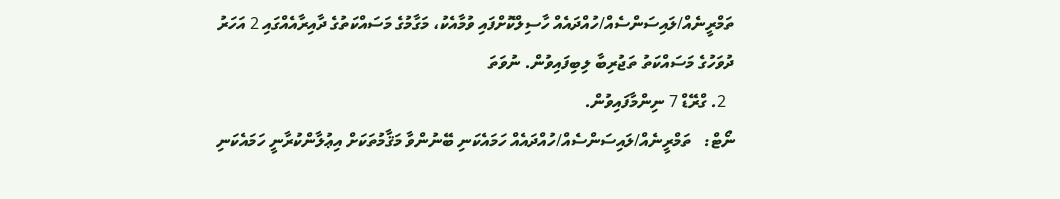ތަމްރީނެއް/ލައިސަންސެއް/ހުއްދައެއް ހާސިލްކޮށްފައި ވުމާއެކު، މަގާމުގެ މަސައްކަތުގެ ދާއިރާއެއްގައި 2 އަހަރު ދުވަހުގެ މަސައްކަތު ތަޖުރިބާ ލިބިފައިވުން. ނުވަތަ
  2. ގްރޭޑް 7 ނިންމާފައިވުން.
ނޯޓް:   ތަމްރީނެއް/ލައިސަންސެއް/ހުއްދައެއް ހަމައެކަނި ބޭނުންވާ މަޤާމުތަކަށް އިޢުލާންކުރާނީ ހަމައެކަނި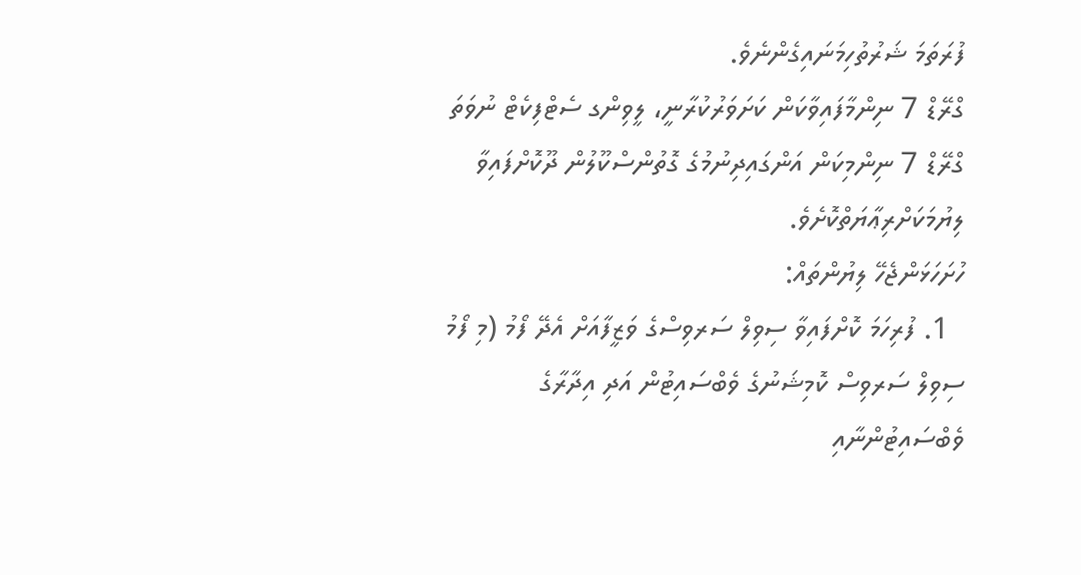ފުރަތަމަ ޝަރުތުހިމަނައިގެންނެވެ.
ގްރޭޑް 7 ނިންމާފައިވާކަން ކަށަވަރުކުރާނީ، ލީވިންގ ސެޓްފިކެޓް ނުވަތަ ގްރޭޑް 7 ނިންމިކަން އަންގައިދިނުމުގެ ގޮތުންސްކޫލުން ދޫކޮށްފައިވާ ލިޔުމަކަށްރިޢާޔަތްކޮށެވެ.
ހުށަހަޅަންޖެހޭ ލިޔުންތައް:
  1. ފުރިހަމަ ކޮށްފައިވާ ސިވިލް ސަރވިސްގެ ވަޒީފާއަށް އެދޭ ފޯމު (މި ފޯމު ސިވިލް ސަރވިސް ކޮމިޝަނުގެ ވެބްސައިޓުން އަދި އިދާރާގެ ވެބްސައިޓުންނާއި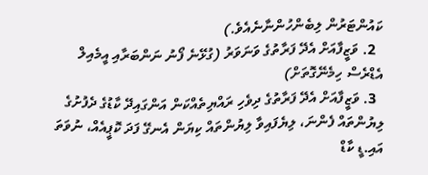ކައުންޓަރުން ލިބެންހުންނާނެއެވެ.)
  2. ވަޒީފާއަށް އެދޭ ފަރާތުގެ ވަނަވަރު (ގުޅޭނެ ފޯނު ނަންބަރާއި އީމެއިލް އެޑްރެސް ހިމެނޭގޮތަށް)
  3. ވަޒީފާއަށް އެދޭ ފަރާތުގެ ދިވެހި ރައްޔިތެއްކަން އަންގައިދޭ ކާޑުގެ ދެފުށުގެ ލިޔުންތައް ފެންނަ، ލިޔެފައިވާ ލިޔުންތައް ކިޔަން އެނގޭ ފަދަ ކޮޕީއެއް، ނުވަތަ އައި.ޑީ ކާޑް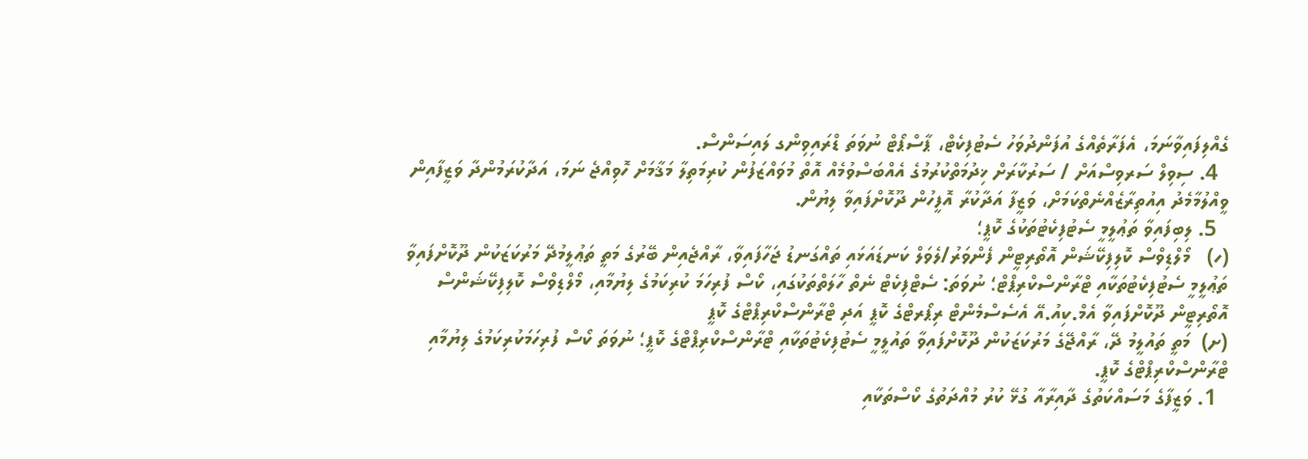ގެއްލިފައިވާނަމަ، އެފަރާތެއްގެ އުފަންދުވަހު ސެޓުފިކެޓް، ޕާސްޕޯޓް ނުވަތަ ޑްރައިވިންގ ލައިސަންސް.
  4. ސިވިލް ސަރވިސްއަށް / ސަރުކާރަށް ޚިދުމަތްކުރުމުގެ އެއްބަސްވުމެއް އޮތް މުވައްޒަފުން ކުރިމަތިލާ މަޤާމަށް ހޮވިއްޖެ ނަމަ، އަދާކުރަމުންދާ ވަޒީފާއިން ވީއްލުމާމެދު އިއުތިރާޒެއްނެތްކަމަށް، ވަޒީފާ އަދާކުރާ އޮފީހުން ދޫކޮށްފައިވާ ލިޔުން.
  5. ލިބިފައިވާ ތަޢުލީމީ ސެޓުފިކެޓުތަކުގެ ކޮޕީ؛
(ހ)   މޯލްޑިވްސް ކޮލިފިކޭޝަން އޮތޯރިޓީން ފެންވަރު/ލެވަލް ކަނޑައަޅައި ތައްގަނޑު ޖަހާފައިވާ، ރާއްޖެއިން ބޭރުގެ މަތީ ތަޢުލީމުދޭ މަރުކަޒަކުން ދޫކޮށްފައިވާ ތަޢުލީމީ ސެޓުފިކެޓުތަކާއި ޓްރާންސްކްރިޕްޓް؛ ނުވަތަ: ސެޓްފިކެޓް ނެތް ހާލަތްތަކުގައި، ކޯސް ފުރިހަމަ ކުރިކަމުގެ ލިޔުމާއި، މޯލްޑިވްސް ކޮލިފިކޭޝަންސް އޮތޯރިޓީން ދޫކޮށްފައިވާ އެމް.ކިއު.އޭ އެސެސްމެންޓް ރިޕޯރޓްގެ ކޮޕީ އަދި ޓްރާންސްކްރިޕްޓްގެ ކޮޕީ
(ށ)  މަތީ ތައުލީމު ދޭ، ރާއްޖޭގެ މަރުކަޒަކުން ދޫކޮށްފައިވާ ތައުލީމީ ސެޓުފިކެޓުތަކާއި ޓްރާންސްކްރިޕްޓްގެ ކޮޕީ؛ ނުވަތަ ކޯސް ފުރިހަމަކުރިކަމުގެ ލިޔުމާއި ޓްރާންސްކްރިޕްޓްގެ ކޮޕީ.
  1. ވަޒީފާގެ މަސައްކަތުގެ ދާއިރާއާ ގުޅޭ ކުރު މުއްދަތުގެ ކޯސްތަކާއި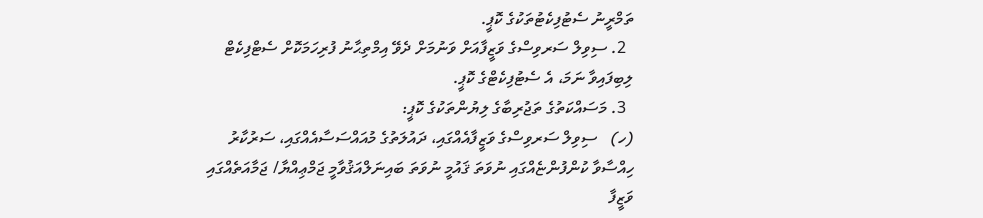ތަމްރީނު ސެޓުފިކެޓުތަކުގެ ކޮޕީ.
  2. ސިވިލް ސަރވިސްގެ ވަޒީފާއަށް ވަނުމަށް ދެވޭ އިމްތިޙާނު ފުރިހަމަކޮށް ސެޓްފިކެޓް ލިބިފައިވާ ނަމަ، އެ ސެޓުފިކެޓްގެ ކޮޕީ.
  3. މަސައްކަތުގެ ތަޖުރިބާގެ ލިޔުންތަކުގެ ކޮޕީ:
(ހ)   ސިވިލް ސަރވިސްގެ ވަޒީފާއެއްގައި، ދައުލަތުގެ މުއައްސަސާއެއްގައި، ސަރުކާރު ހިއްސާވާ ކުންފުންޏެއްގައި ނުވަތަ ޤައުމީ ނުވަތަ ބައިނަލްއަޤުވާމީ ޖަމްޢިއްޔާ/ ޖަމާއަތެއްގައި ވަޒީފާ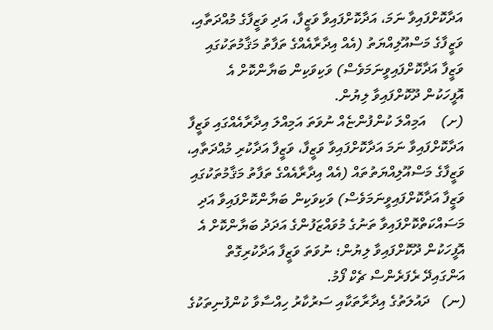އަދާކޮށްފައިވާ ނަމަ، އަދާކޮށްފައިވާ ވަޒީފާ، އަދި ވަޒީފާގެ މުއްދަތާއި، ވަޒީފާގެ މަސްއޫލިއްޔަތު (އެއް އިދާރާއެއްގެ ތަފާތު މަޤާމުތަކުގައި ވަޒީފާ އަދާކޮށްފައިވީނަމަވެސް) ވަކިވަކިން ބަޔާންކޮށް އެ އޮފީހަކުން ދޫކޮށްފައިވާ ލިޔުން.
(ށ)    އަމިއްލަ ކުންފުންޏެއް ނުވަތަ އަމިއްލަ އިދާރާއެއްގައި ވަޒީފާ އަދާކޮށްފައިވާ ނަމަ އަދާކޮށްފައިވާ ވަޒީފާ، ވަޒީފާ އަދާކުރި މުއްދަތާއި، ވަޒީފާގެ މަސްއޫލިއްޔަތުތައް (އެއް އިދާރާއެއްގެ ތަފާތު މަޤާމުތަކުގައި ވަޒީފާ އަދާކޮށްފައިވީނަމަވެސް) ވަކިވަކިން ބަޔާންކޮށްފައިވާ އަދި މަސައްކަތްކޮށްފައިވާ ތަނުގެ މުވައްޒަފުންގެ އަދަދު ބަޔާންކޮށް އެ އޮފީހަކުން ދޫކޮށްފައިވާ ލިޔުން؛ ނުވަތަ ވަޒީފާ އަދާކުރިގޮތް އަންގައިދޭ ރެފަރެންސް ޗެކް ފޯމު.
(ނ)   ދައުލަތުގެ އިދާރާތަކާއި ސަރުކާރު ހިއްސާވާ ކުންފުނިތަކުގެ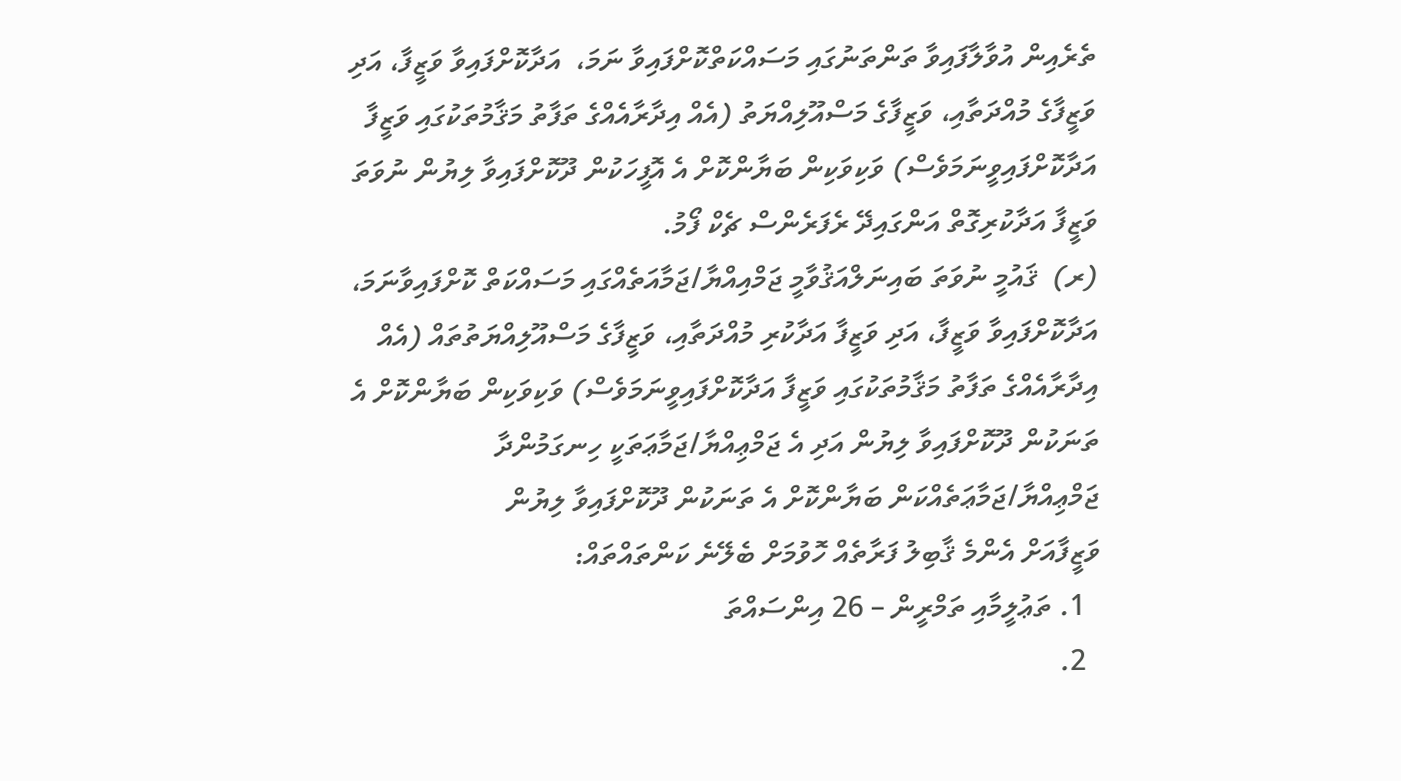ތެރެއިން އުވާލާފައިވާ ތަންތަނުގައި މަސައްކަތްކޮށްފައިވާ ނަމަ،  އަދާކޮށްފައިވާ ވަޒީފާ، އަދި ވަޒީފާގެ މުއްދަތާއި، ވަޒީފާގެ މަސްއޫލިއްޔަތު (އެއް އިދާރާއެއްގެ ތަފާތު މަޤާމުތަކުގައި ވަޒީފާ އަދާކޮށްފައިވީނަމަވެސް) ވަކިވަކިން ބަޔާންކޮށް އެ އޮފީހަކުން ދޫކޮށްފައިވާ ލިޔުން ނުވަތަ ވަޒީފާ އަދާކުރިގޮތް އަންގައިދޭ ރެފަރެންސް ޗެކް ފޯމު.
(ރ)  ޤައުމީ ނުވަތަ ބައިނަލްއަޤުވާމީ ޖަމްއިއްޔާ/ޖަމާއަތެއްގައި މަސައްކަތް ކޮށްފައިވާނަމަ، އަދާކޮށްފައިވާ ވަޒީފާ، އަދި ވަޒީފާ އަދާކުރި މުއްދަތާއި، ވަޒީފާގެ މަސްއޫލިއްޔަތުތައް (އެއް އިދާރާއެއްގެ ތަފާތު މަޤާމުތަކުގައި ވަޒީފާ އަދާކޮށްފައިވީނަމަވެސް) ވަކިވަކިން ބަޔާންކޮށް އެ ތަނަކުން ދޫކޮށްފައިވާ ލިޔުން އަދި އެ ޖަމްޢިއްޔާ/ޖަމާޢަތަކީ ހިނގަމުންދާ ޖަމްޢިއްޔާ/ޖަމާޢަތެއްކަން ބަޔާންކޮށް އެ ތަނަކުން ދޫކޮށްފައިވާ ލިޔުން
ވަޒީފާއަށް އެންމެ ޤާބިލު ފަރާތެއް ހޮވުމަށް ބެލޭނެ ކަންތައްތައް:
  1. ތަޢުލީމާއި ތަމްރީން – 26 އިންސައްތަ
  2.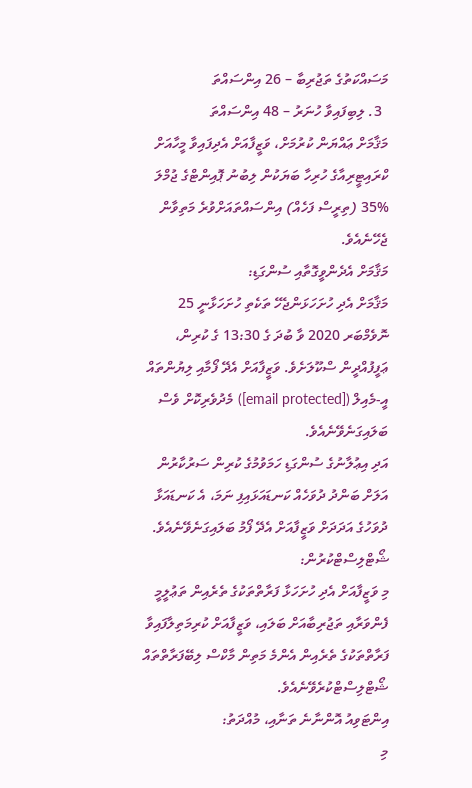މަސައްކަތުގެ ތަޖުރިބާ – 26 އިންސައްތަ
  3. ލިބިފައިވާ ހުނަރު – 48 އިންސައްތަ
މަޤާމަށް ޢައްޔަން ކުރުމަށް، ވަޒީފާއަށް އެދިފައިވާ މީހާއަށް ކްރައިޓީރިއާގެ ހުރިހާ ބަޔަކުން ލިބުނު ޕޮއިންޓްގެ ޖުމްލަ %35 (ތިރީސް ފަހެއް) އިންސައްތައަށްވުރެ މަތިވާން ޖެހޭނެއެވެ.
މަޤާމަށް އެދެންވީގޮތާއި ސުންގަޑި:
މަޤާމަށް އެދި ހުށަހަޅަންޖެހޭ ތަކެތި ހުށަހަޅާނީ 25 ނޮވެމްބަރ 2020 ވާ ބުދަ ގެ 13:30 ގެ ކުރިން، ޢަފީފުއްދީން ސްކޫލަށެވެ. ވަޒީފާއަށް އެދޭ ފޯމާއި ލިޔުންތައް އީ-މެއިލް ([email protected]) މެދުވެރިކޮށް ވެސް ބަލައިގަނެވޭނެއެވެ.
އަދި އިޢުލާނުގެ ސުންގަޑި ހަމަވުމުގެ ކުރިން ސަރުކާރުން އަލަށް ބަންދު ދުވަހެއް ކަނޑައަޅައިފި ނަމަ، އެ ކަނޑައަޅާ ދުވަހުގެ އަދަދަށް ވަޒީފާއަށް އެދޭ ފޯމު ބަލައިގަނެވޭނެއެވެ.
ޝޯޓްލިސްޓްކުރުން:
މި ވަޒީފާއަށް އެދި ހުށަހަޅާ ފަރާތްތަކުގެ ތެރެއިން ތަޢުލީމީ ފެންވަރާއި ތަޖުރިބާއަށް ބަލައި، ވަޒީފާއަށް ކުރިމަތިލާފައިވާ ފަރާތްތަކުގެ ތެރެއިން އެންމެ މަތިން މާކްސް ލިބޭފަރާތްތައް ޝޯޓްލިސްޓްކުރެވޭނެއެވެ.
އިންޓަވިއު އޮންނާނެ ތަނާއި، މުއްދަތު:
މި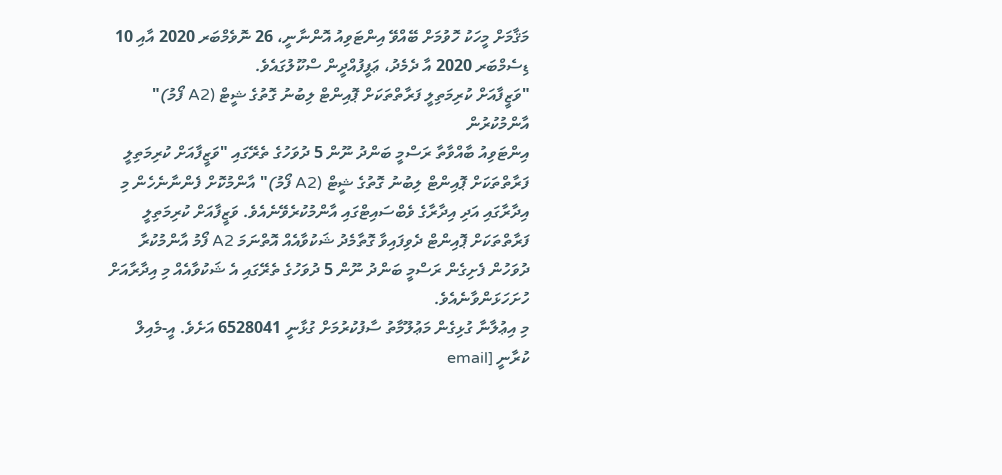މަޤާމަށް މީހަކު ހޮވުމަށް ބޭއްވޭ އިންޓަވިއު އޮންނާނީ، 26 ނޮވެމްބަރ 2020 އާއި 10 ޑިސެމްބަރ 2020 އާ ދެމެދު، ޢަފީފުއްދީން ސްކޫލުގައެވެ.
"ވަޒީފާއަށް ކުރިމަތިލީ ފަރާތްތަކަށް ޕޮއިންޓް ލިބުނު ގޮތުގެ ޝީޓް (A2 ފޯމު)" އާންމުކުރުން
އިންޓަވިއު ބާއްވާތާ ރަސްމީ ބަންދު ނޫން 5 ދުވަހުގެ ތެރޭގައި "ވަޒީފާއަށް ކުރިމަތިލީ ފަރާތްތަކަށް ޕޮއިންޓް ލިބުނު ގޮތުގެ ޝީޓް (A2 ފޯމު)" އާންމުކޮށް ފެންނާނެހެން މި އިދާރާގައި އަދި އިދާރާގެ ވެބްސައިޓްގައި އާންމުކުރެވޭނެއެވެ. ވަޒީފާއަށް ކުރިމަތިލީ ފަރާތްތަކަށް ޕޮއިންޓް ދެވިފައިވާ ގޮތާމެދު ޝަކުވާއެއް އޮތްނަމަ A2 ފޯމު އާންމުކުރާ ދުވަހުން ފެށިގެން ރަސްމީ ބަންދު ނޫން 5 ދުވަހުގެ ތެރޭގައި އެ ޝަކުވާއެއް މި އިދާރާއަށް ހުށަހަޅަންވާނެއެވެ.
މި އިޢުލާނާ ގުޅިގެން މަޢުލޫމާތު ސާފުކުރުމަށް ގުޅާނީ 6528041 އަށެވެ. އީ-މެއިލް ކުރާނީ [email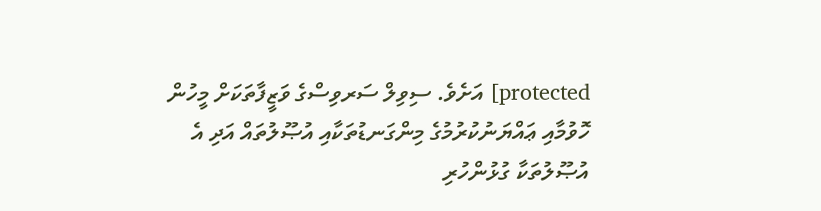protected] އަށެވެ. ސިވިލް ސަރވިސްގެ ވަޒީފާތަކަށް މީހުން ހޮވުމާއި ޢައްޔަނުކުރުމުގެ މިންގަނޑުތަކާއި އުޞޫލުތައް އަދި އެ އުޞޫލުތަކާ ގުޅުންހުރި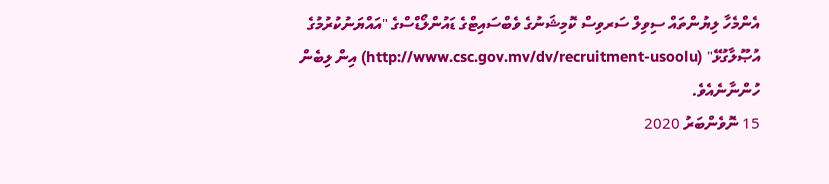އެންމެހާ ލިޔުންތައް ސިވިލް ސަރވިސް ކޮމިޝަނުގެ ވެބްސައިޓްގެ ޑައުންލޯޑްސްގެ "އައްޔަނުކުރުމުގެ އުޞޫލާގުޅޭ" (http://www.csc.gov.mv/dv/recruitment-usoolu) އިން ލިބެން ހުންނާނެއެވެ.
15 ނޮވެންބަރު 2020